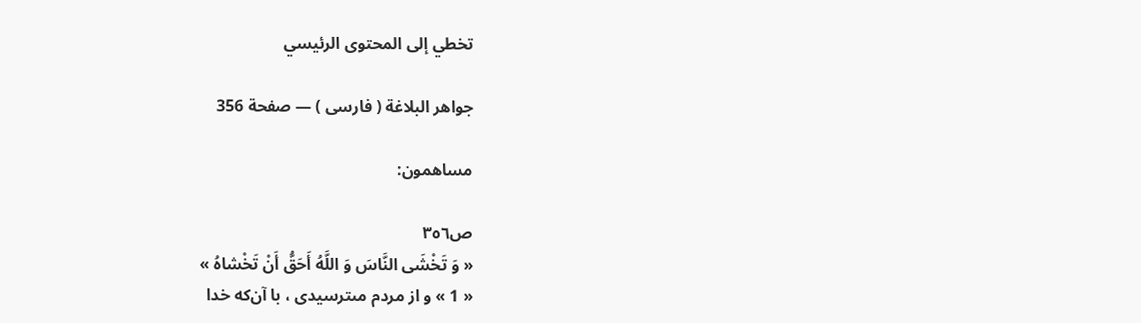تخطي إلى المحتوى الرئيسي

جواهر البلاغة ( فارسى ) — صفحة 356

مساهمون:

ص٣٥٦
« وَ تَخْشَى النَّاسَ وَ اللَّهُ أَحَقُّ أَنْ تَخْشاهُ »
« 1 » و از مردم مىترسيدى ، با آن‌كه خدا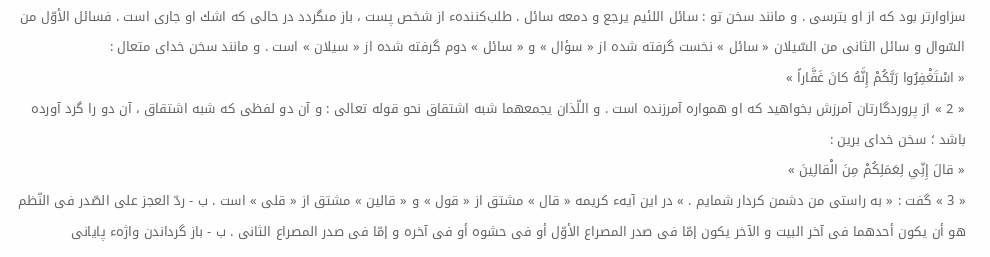سزاوارتر بود كه از او بترسى . و مانند سخن تو : سائل اللئيم يرجع و دمعه سائل . طلب‌كنندهء از شخص پست ، باز مىگردد در حالى كه اشك او جارى است . فسائل الأوّل من السّوال و سائل الثانى من السّيلان « سائل » نخست گرفته شده از « سؤال » و « سائل » دوم گرفته شده از « سيلان » است . و مانند سخن خداى متعال :
« اسْتَغْفِرُوا رَبَّكُمْ إِنَّهُ كانَ غَفَّاراً »
« 2 » از پروردگارتان آمرزش بخواهيد كه او همواره آمرزنده است . و اللّذان يجمعهما شبه اشتقاق نحو قوله تعالى : و آن دو لفظى كه شبه اشتقاق ، آن دو را گرد آورده باشد ؛ سخن خداى برين :
« قالَ إِنِّي لِعَمَلِكُمْ مِنَ الْقالِينَ »
« 3 » گفت : « به راستى من دشمن كردار شمايم . » در اين آيهء كريمه « قال » مشتق از « قول » و « قالين » مشتق از « قلى » است . ب - ردّ العجز على الصّدر فى النّظم هو أن يكون أحدهما فى آخر البيت و الآخر يكون إمّا فى صدر المصراع الأوّل أو فى حشوه أو فى آخره و إمّا فى صدر المصراع الثانى . ب - باز گرداندن واژهء پايانى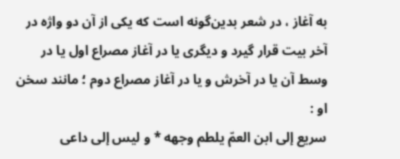به آغاز ، در شعر بدين‌گونه است كه يكى از آن دو واژه در آخر بيت قرار گيرد و ديگرى يا در آغاز مصراع اول يا در وسط آن يا در آخرش و يا در آغاز مصراع دوم ؛ مانند سخن او :
سريع إلى ابن العمّ يلطم وجهه * و ليس إلى داعى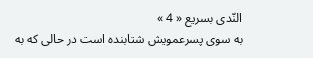النّدى بسريع « 4 »
به سوى پسرعمويش شتابنده است در حالى كه به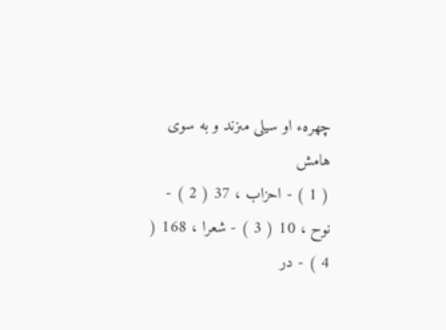چهرهء او سيلى مىزند و به سوى
هامش
( 1 ) - احزاب ، 37 ( 2 ) - نوح ، 10 ( 3 ) - شعرا ، 168 ( 4 ) - در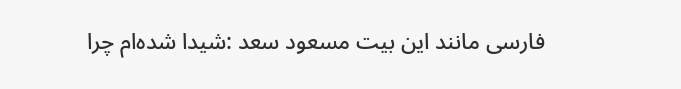فارسى مانند اين بيت مسعود سعد :شيدا شده‌ام چرا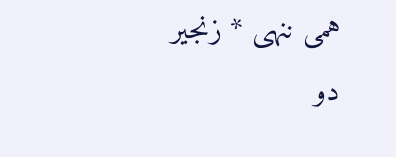همى ننهى * زنجير دو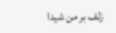زلف بر من شيدا